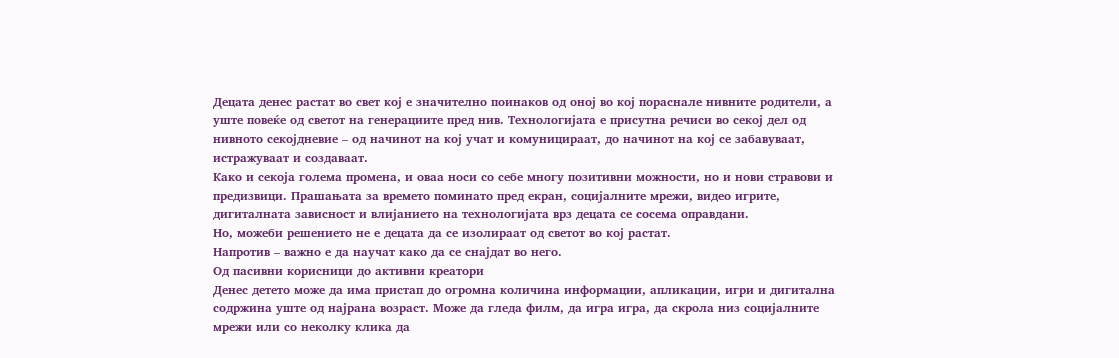Децата денес растат во свет кој е значително поинаков од оној во кој пораснале нивните родители, а уште повеќе од светот на генерациите пред нив. Технологијата е присутна речиси во секој дел од нивното секојдневие – од начинот на кој учат и комуницираат, до начинот на кој се забавуваат, истражуваат и создаваат.
Како и секоја голема промена, и оваа носи со себе многу позитивни можности, но и нови стравови и предизвици. Прашањата за времето поминато пред екран, социјалните мрежи, видео игрите, дигиталната зависност и влијанието на технологијата врз децата се сосема оправдани.
Но, можеби решението не е децата да се изолираат од светот во кој растат.
Напротив – важно е да научат како да се снајдат во него.
Од пасивни корисници до активни креатори
Денес детето може да има пристап до огромна количина информации, апликации, игри и дигитална содржина уште од најрана возраст. Може да гледа филм, да игра игра, да скрола низ социјалните мрежи или со неколку клика да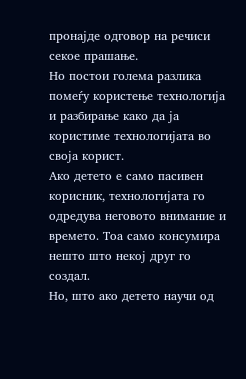пронајде одговор на речиси секое прашање.
Но постои голема разлика помеѓу користење технологија и разбирање како да ја користиме технологијата во своја корист.
Ако детето е само пасивен корисник, технологијата го одредува неговото внимание и времето. Тоа само консумира нешто што некој друг го создал.
Но, што ако детето научи од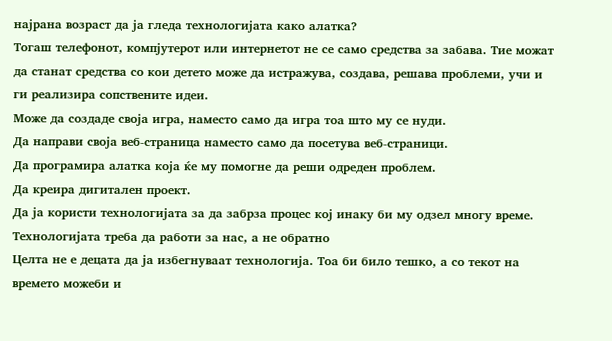најрана возраст да ја гледа технологијата како алатка?
Тогаш телефонот, компјутерот или интернетот не се само средства за забава. Тие можат да станат средства со кои детето може да истражува, создава, решава проблеми, учи и ги реализира сопствените идеи.
Може да создаде своја игра, наместо само да игра тоа што му се нуди.
Да направи своја веб-страница наместо само да посетува веб-страници.
Да програмира алатка која ќе му помогне да реши одреден проблем.
Да креира дигитален проект.
Да ја користи технологијата за да забрза процес кој инаку би му одзел многу време.
Технологијата треба да работи за нас, а не обратно
Целта не е децата да ја избегнуваат технологија. Тоа би било тешко, а со текот на времето можеби и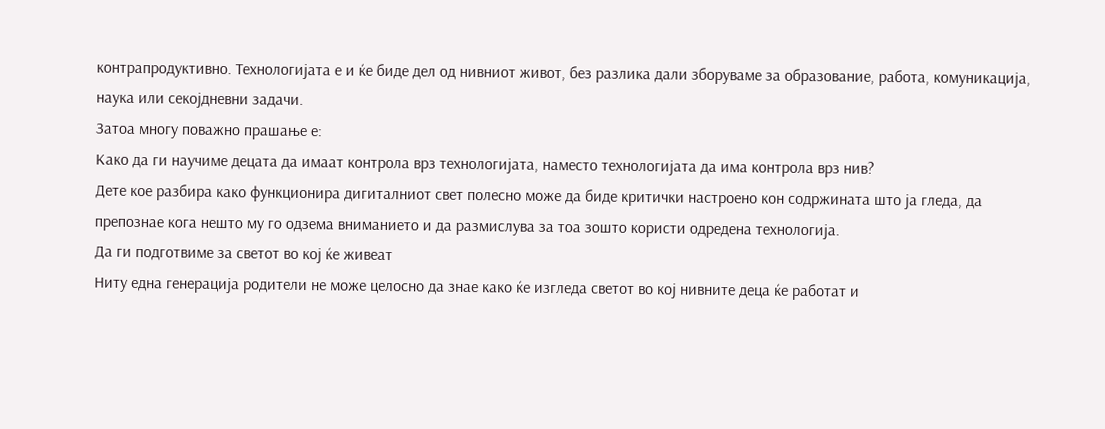контрапродуктивно. Технологијата е и ќе биде дел од нивниот живот, без разлика дали зборуваме за образование, работа, комуникација, наука или секојдневни задачи.
Затоа многу поважно прашање е:
Како да ги научиме децата да имаат контрола врз технологијата, наместо технологијата да има контрола врз нив?
Дете кое разбира како функционира дигиталниот свет полесно може да биде критички настроено кон содржината што ја гледа, да препознае кога нешто му го одзема вниманието и да размислува за тоа зошто користи одредена технологија.
Да ги подготвиме за светот во кој ќе живеат
Ниту една генерација родители не може целосно да знае како ќе изгледа светот во кој нивните деца ќе работат и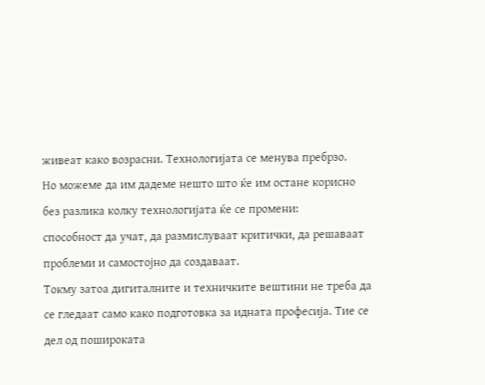живеат како возрасни. Технологијата се менува пребрзо.
Но можеме да им дадеме нешто што ќе им остане корисно без разлика колку технологијата ќе се промени:
способност да учат, да размислуваат критички, да решаваат проблеми и самостојно да создаваат.
Токму затоа дигиталните и техничките вештини не треба да се гледаат само како подготовка за идната професија. Тие се дел од пошироката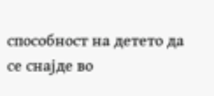способност на детето да се снајде во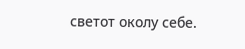светот околу себе.